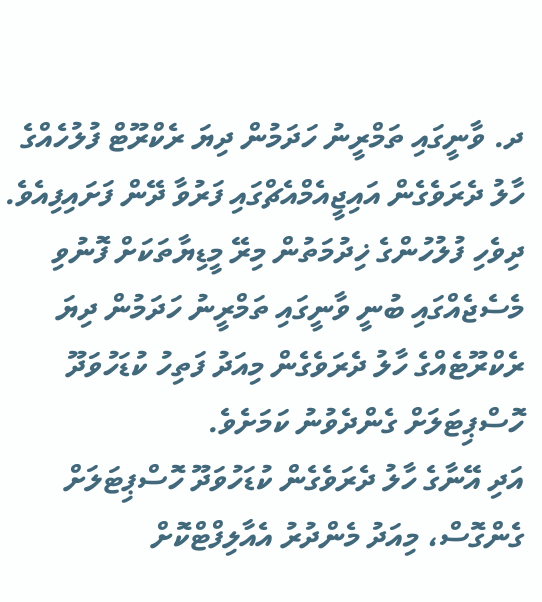ދ. ވާނީގައި ތަމްރީނު ހަދަމުން ދިޔަ ރެކްރޫޓް ފުލުހެއްގެ ހާލު ދެރަވެގެން އައިޖީއެމްއެޗްގައި ފަރުވާ ދޭން ފަށައިފިއެވެ.
ދިވެހި ފުލުހުންގެ ޚިދުމަތުން މިރޭ މީޑިޔާތަކަށް ފޮނުވި މެސެޖެއްގައި ބުނީ ވާނީގައި ތަމްރީނު ހަދަމުން ދިޔަ ރެކްރޫޓެއްގެ ހާލު ދެރަވެގެން މިއަދު ފަތިހު ކުޑަހުވަދޫ ހޮސްޕިޓަލަށް ގެންދެވުނު ކަމަށެވެ.
އަދި އޭނާގެ ހާލު ދެރަވެގެން ކުޑަހުވަދޫ ހޮސްޕިޓަލަށް ގެންގޮސް، މިއަދު މެންދުރު އެއާލިފްޓްކޮށް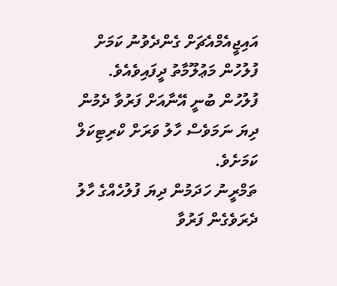އައިޖީއެމްއެޗަށް ގެންދެވުނު ކަމަށް ފުލުހުން މަޢުލޫމާތު ދީފައިވެއެވެ.
ފުލުހުން ބުނީ އޭނާއަށް ފަރުވާ ދެމުން ދިޔަ ނަމަވެސް ހާލު ވަރަށް ކްރިޓިކަލް ކަމަށެވެ.
ތަމްރީނު ހަދަމުން ދިޔަ ފުލުހެއްގެ ހާލު ދެރަވެގެން ފަރުވާ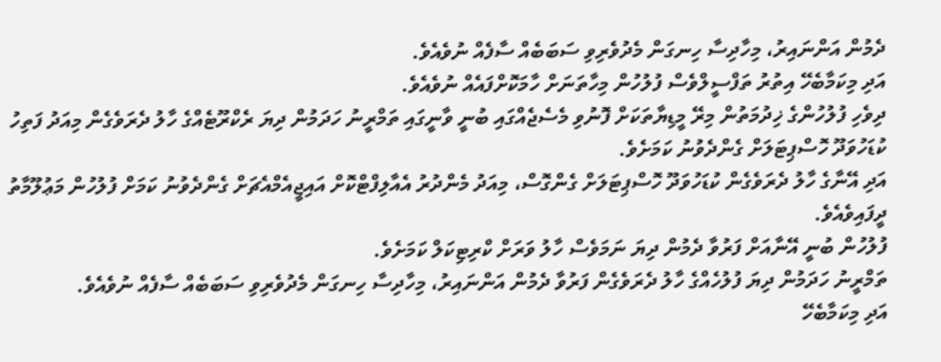ދެމުން އަންނައިރު، މިހާދިސާ ހިނގަން މެދުވެރިވި ސަބަބެއް ސާފެއް ނުވެއެވެ.
އަދި މިކަމާބެހޭ އިތުރު ތަފްސީލްވެސް ފުލުހުން މިހާތަނަށް ހާމަކޮށްފައެއް ނުވެއެވެ.
ދިވެހި ފުލުހުންގެ ޚިދުމަތުން މިރޭ މީޑިޔާތަކަށް ފޮނުވި މެސެޖެއްގައި ބުނީ ވާނީގައި ތަމްރީނު ހަދަމުން ދިޔަ ރެކްރޫޓެއްގެ ހާލު ދެރަވެގެން މިއަދު ފަތިހު ކުޑަހުވަދޫ ހޮސްޕިޓަލަށް ގެންދެވުނު ކަމަށެވެ.
އަދި އޭނާގެ ހާލު ދެރަވެގެން ކުޑަހުވަދޫ ހޮސްޕިޓަލަށް ގެންގޮސް، މިއަދު މެންދުރު އެއާލިފްޓްކޮށް އައިޖީއެމްއެޗަށް ގެންދެވުނު ކަމަށް ފުލުހުން މަޢުލޫމާތު ދީފައިވެއެވެ.
ފުލުހުން ބުނީ އޭނާއަށް ފަރުވާ ދެމުން ދިޔަ ނަމަވެސް ހާލު ވަރަށް ކްރިޓިކަލް ކަމަށެވެ.
ތަމްރީނު ހަދަމުން ދިޔަ ފުލުހެއްގެ ހާލު ދެރަވެގެން ފަރުވާ ދެމުން އަންނައިރު، މިހާދިސާ ހިނގަން މެދުވެރިވި ސަބަބެއް ސާފެއް ނުވެއެވެ.
އަދި މިކަމާބެހޭ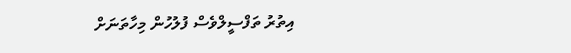އިތުރު ތަފްސީލްވެސް ފުލުހުން މިހާތަނަށް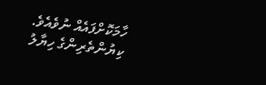ހާމަކޮށްފައެއް ނުވެއެވެ.
ކިޔުންތެރިންގެ ހިޔާލު